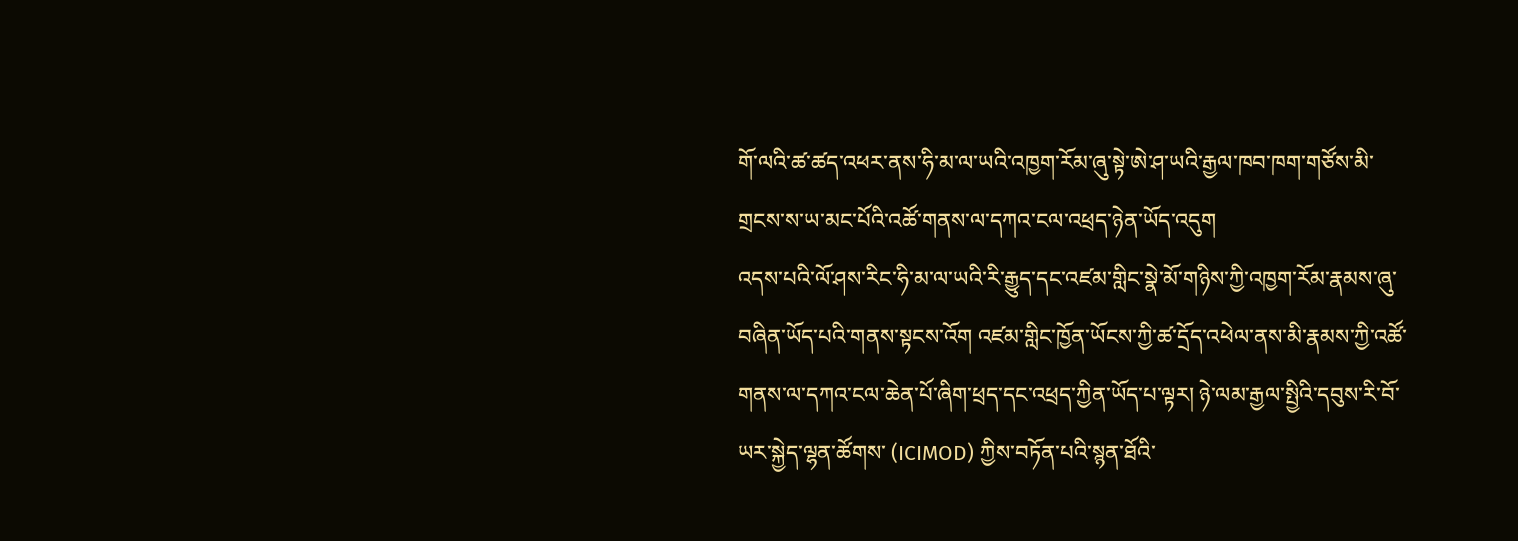གོ་ལའི་ཚ་ཚད་འཕར་ནས་ཧི་མ་ལ་ཡའི་འཁྱག་རོམ་ཞུ་སྟེ་ཨེ་ཤ་ཡའི་རྒྱལ་ཁབ་ཁག་གཙོས་མི་གྲངས་ས་ཡ་མང་པོའི་འཚོ་གནས་ལ་དཀའ་ངལ་འཕྲད་ཉེན་ཡོད་འདུག
འདས་པའི་ལོ་ཤས་རིང་ཧི་མ་ལ་ཡའི་རི་རྒྱུད་དང་འཛམ་གླིང་སྣེ་མོ་གཉིས་ཀྱི་འཁྱག་རོམ་རྣམས་ཞུ་བཞིན་ཡོད་པའི་གནས་སྟངས་འོག འཛམ་གླིང་ཁྱོན་ཡོངས་ཀྱི་ཚ་དྲོད་འཕེལ་ནས་མི་རྣམས་ཀྱི་འཚོ་གནས་ལ་དཀའ་ངལ་ཆེན་པོ་ཞིག་ཕྲད་དང་འཕྲད་ཀྱིན་ཡོད་པ་ལྟར། ཉེ་ལམ་རྒྱལ་སྤྱིའི་དབུས་རི་བོ་ཡར་སྐྱེད་ལྷན་ཚོགས་ (ICIMOD) ཀྱིས་བཏོན་པའི་སྙན་ཐོའི་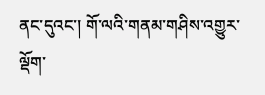ནང་དུའང་། གོ་ལའི་གནམ་གཤིས་འགྱུར་ལྡོག་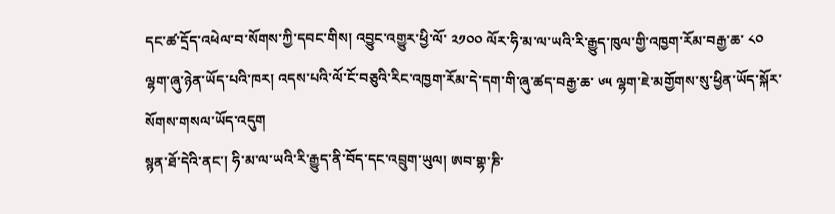དང་ཚ་དྲོད་འཕེལ་བ་སོགས་ཀྱི་དབང་གིས། འབྱུང་འགྱུར་ཕྱི་ལོ་ ༢༡༠༠ ལོར་ཧི་མ་ལ་ཡའི་རི་རྒྱུད་ཁུལ་གྱི་འཁྱག་རོམ་བརྒྱ་ཆ་ ༨༠ ལྷག་ཞུ་ཉེན་ཡོད་པའི་ཁར། འདས་པའི་ལོ་ངོ་བཅུའི་རིང་འཁྱག་རོམ་དེ་དག་གི་ཞུ་ཚད་བརྒྱ་ཆ་ ༦༥ ལྷག་ཇེ་མགྱོགས་སུ་ཕྱིན་ཡོད་སྐོར་སོགས་གསལ་ཡོད་འདུག
སྙན་ཐོ་དེའི་ནང་། ཧི་མ་ལ་ཡའི་རི་རྒྱུད་ནི་བོད་དང་འབྲུག་ཡུལ། ཨབ་གྷ་ཎི་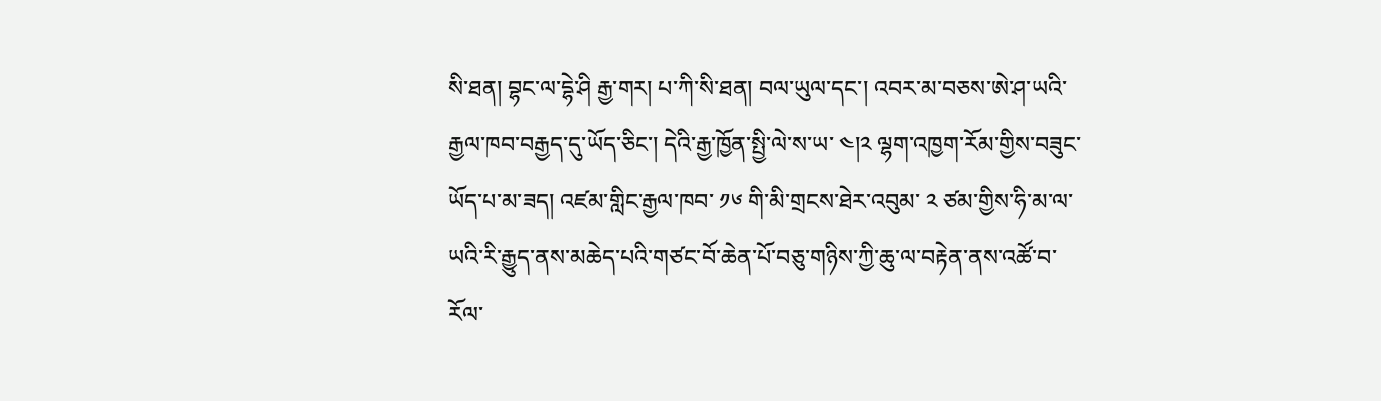སི་ཐན། བྷང་ལ་དྷེ་ཤི རྒྱ་གར། པ་ཀི་སི་ཐན། བལ་ཡུལ་དང་། འབར་མ་བཅས་ཨེ་ཤ་ཡའི་རྒྱལ་ཁབ་བརྒྱད་དུ་ཡོད་ཅིང་། དེའི་རྒྱ་ཁྱོན་སྤྱི་ལེ་ས་ཡ་ ༤།༢ ལྷག་འཁྱག་རོམ་གྱིས་བཟུང་ཡོད་པ་མ་ཟད། འཛམ་གླིང་རྒྱལ་ཁབ་ ༡༦ གི་མི་གྲངས་ཐེར་འབུམ་ ༢ ཙམ་གྱིས་ཧི་མ་ལ་ཡའི་རི་རྒྱུད་ནས་མཆེད་པའི་གཙང་བོ་ཆེན་པོ་བཅུ་གཉིས་ཀྱི་ཆུ་ལ་བརྟེན་ནས་འཚོ་བ་རོལ་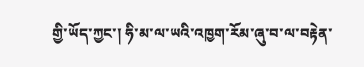གྱི་ཡོད་ཀྱང་། ཧི་མ་ལ་ཡའི་འཁྱག་རོམ་ཞུ་བ་ལ་བརྟེན་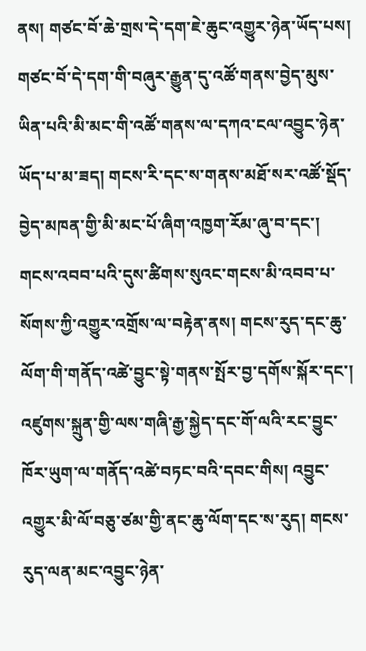ནས། གཙང་བོ་ཆེ་གྲས་དེ་དག་ཇེ་ཆུང་འགྱུར་ཉེན་ཡོད་པས། གཙང་བོ་དེ་དག་གི་བཞུར་རྒྱུན་དུ་འཚོ་གནས་བྱེད་མུས་ཡིན་པའི་མི་མང་གི་འཚོ་གནས་ལ་དཀའ་ངལ་འབྱུང་ཉེན་ཡོད་པ་མ་ཟད། གངས་རི་དང་ས་གནས་མཐོ་སར་འཚོ་སྡོད་བྱེད་མཁན་གྱི་མི་མང་པོ་ཞིག་འཁྱག་རོམ་ཞུ་བ་དང་། གངས་འབབ་པའི་དུས་ཚིགས་སུའང་གངས་མི་འབབ་པ་སོགས་ཀྱི་འགྱུར་འགྲོས་ལ་བརྟེན་ནས། གངས་རུད་དང་ཆུ་ལོག་གི་གནོད་འཚེ་བྱུང་སྟེ་གནས་སྤོར་བྱ་དགོས་སྐོར་དང་། འཛུགས་སྐྲུན་གྱི་ལས་གཞི་རྒྱ་སྐྱེད་དང་གོ་ལའི་རང་བྱུང་ཁོར་ཡུག་ལ་གནོད་འཚེ་བཏང་བའི་དབང་གིས། འབྱུང་འགྱུར་མི་ལོ་བཅུ་ཙམ་གྱི་ནང་ཆུ་ལོག་དང་ས་རུད། གངས་རུད་ལན་མང་འབྱུང་ཉེན་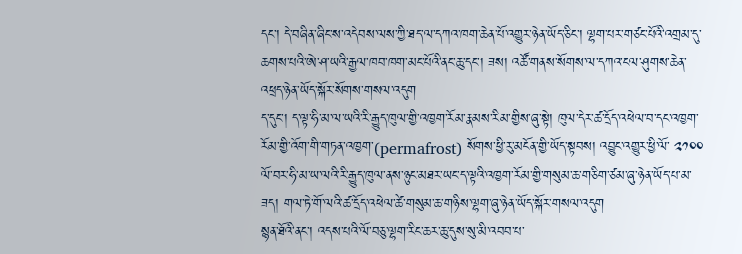དང་། དེ་བཞིན་ཞིང་ས་འདེབས་ལས་ཀྱི་ཐད་ལ་དཀའ་ཁག་ཆེན་པོ་འགྱུར་ཉེན་ཡོད་ཅིང་། ལྷག་པར་གཙང་པོའི་འགྲམ་དུ་ཆགས་པའི་ཨེ་ཤ་ཡའི་རྒྱལ་ཁབ་ཁག་མང་པོའི་ནང་ཆུ་དང་། ཟས། འཚོ་གནས་སོགས་ལ་དཀའ་ངལ་ཤུགས་ཆེན་འཕྲད་ཉེན་ཡོད་སྐོར་སོགས་གསལ་འདུག
ད་དུང་། ད་ལྟ་ཧི་མ་ལ་ཡའི་རི་རྒྱུད་ཁུལ་གྱི་འཁྱག་རོམ་རྣམས་རིམ་གྱིས་ཞུ་སྟེ། ཁུལ་དེར་ཚ་དྲོད་འཕེལ་བ་དང་འཁྱག་རོམ་གྱི་འོག་གི་གཏན་འཁྱག་(permafrost) སོགས་ཕྱི་རུ་མངོན་གྱི་ཡོད་སྟབས། འབྱུང་འགྱུར་ཕྱི་ལོ་ ༢༡༠༠ ལོ་བར་ཧི་མ་ཡ་ལའི་རི་རྒྱུད་ཁུལ་ནས་ཉུང་མཐར་ཡང་ད་ལྟའི་འཁྱག་རོམ་གྱི་གསུམ་ཆ་གཅིག་ཙམ་ཞུ་ཉེན་ཡོད་པ་མ་ཟད། གལ་ཏེ་གོ་ལའི་ཚ་དྲོད་འཕེལ་ཚེ་གསུམ་ཆ་གཉིས་ལྷག་ཞུ་ཉེན་ཡོད་སྐོར་གསལ་འདུག
སྙན་ཐོའི་ནང་། འདས་པའི་ལོ་བཅུ་ལྷག་རིང་ཆར་ཆུ་དུས་སུ་མི་འབབ་པ་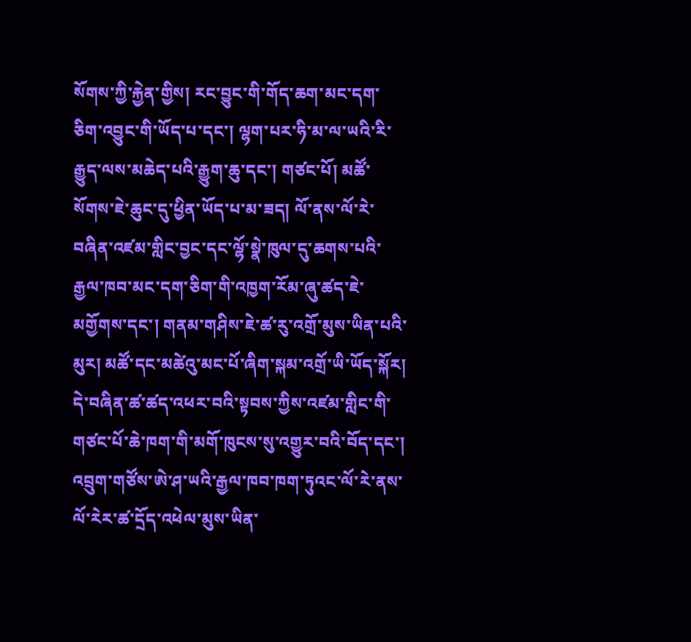སོགས་ཀྱི་རྐྱེན་གྱིས། རང་བྱུང་གི་གོད་ཆག་མང་དག་ཅིག་འབྱུང་གི་ཡོད་པ་དང་། ལྷག་པར་ཧི་མ་ལ་ཡའི་རི་རྒྱུད་ལས་མཆེད་པའི་རྒྱུག་ཆུ་དང་། གཙང་པོ། མཚོ་སོགས་ཇེ་ཆུང་དུ་ཕྱིན་ཡོད་པ་མ་ཟད། ལོ་ནས་ལོ་རེ་བཞིན་འཛམ་གླིང་བྱང་དང་ལྷོ་སྣེ་ཁུལ་དུ་ཆགས་པའི་རྒྱལ་ཁབ་མང་དག་ཅིག་གི་འཁྱག་རོམ་ཞུ་ཚད་ཇེ་མགྱོགས་དང་། གནམ་གཤིས་ཇེ་ཚ་རུ་འགྲོ་མུས་ཡིན་པའི་མུར། མཚོ་དང་མཚེའུ་མང་པོ་ཞིག་སྐམ་འགྲོ་ཡི་ཡོད་སྐོར། དེ་བཞིན་ཚ་ཚད་འཕར་བའི་སྟབས་ཀྱིས་འཛམ་གླིང་གི་གཙང་པོ་ཆེ་ཁག་གི་མགོ་ཁུངས་སུ་འགྱུར་བའི་བོད་དང་། འབྲུག་གཙོས་ཨེ་ཤ་ཡའི་རྒྱལ་ཁབ་ཁག་ཏུའང་ལོ་རེ་ནས་ལོ་རེར་ཚ་དྲོད་འཕེལ་མུས་ཡིན་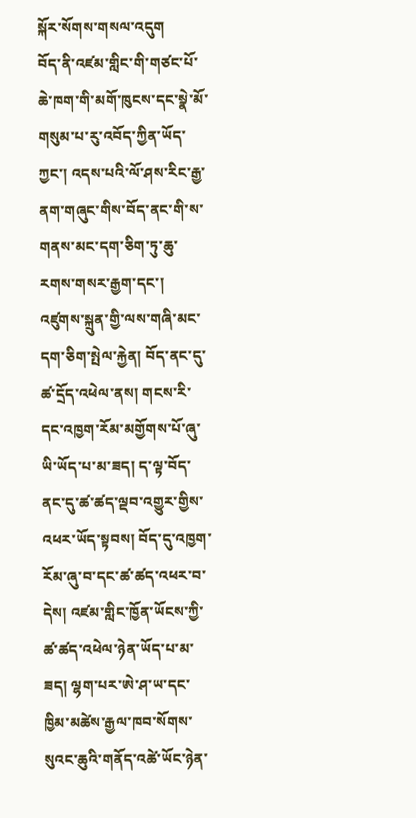སྐོར་སོགས་གསལ་འདུག
བོད་ནི་འཛམ་གླིང་གི་གཙང་པོ་ཆེ་ཁག་གི་མགོ་ཁུངས་དང་སྣེ་མོ་གསུམ་པ་རུ་འབོད་ཀྱིན་ཡོད་ཀྱང་། འདས་པའི་ལོ་ཤས་རིང་རྒྱ་ནག་གཞུང་གིས་བོད་ནང་གི་ས་གནས་མང་དག་ཅིག་ཏུ་ཆུ་རགས་གསར་རྒྱག་དང་། འཛུགས་སྐྲུན་གྱི་ལས་གཞི་མང་དག་ཅིག་སྤེལ་རྐྱེན། བོད་ནང་དུ་ཚ་དྲོད་འཕེལ་ནས། གངས་རི་དང་འཁྱག་རོམ་མགྱོགས་པོ་ཞུ་ཡི་ཡོད་པ་མ་ཟད། ད་ལྟ་བོད་ནང་དུ་ཚ་ཚད་ལྡབ་འགྱུར་གྱིས་འཕར་ཡོད་སྟབས། བོད་དུ་འཁྱག་རོམ་ཞུ་བ་དང་ཚ་ཚད་འཕར་བ་དེས། འཛམ་གླིང་ཁྱོན་ཡོངས་ཀྱི་ཚ་ཚད་འཕེལ་ཉེན་ཡོད་པ་མ་ཟད། ལྷག་པར་ཨེ་ཤ་ཡ་དང་ཁྱིམ་མཚེས་རྒྱལ་ཁབ་སོགས་སུའང་ཆུའི་གནོད་འཚེ་ཡོང་ཉེན་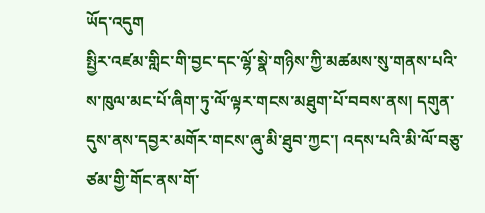ཡོད་འདུག
སྤྱིར་འཛམ་གླིང་གི་བྱང་དང་ལྷོ་སྣེ་གཉིས་ཀྱི་མཚམས་སུ་གནས་པའི་ས་ཁུལ་མང་པོ་ཞིག་ཏུ་ལོ་ལྟར་གངས་མཐུག་པོ་བབས་ནས། དགུན་དུས་ནས་དབྱར་མགོར་གངས་ཞུ་མི་ཐུབ་ཀྱང་། འདས་པའི་མི་ལོ་བཅུ་ཙམ་གྱི་གོང་ནས་གོ་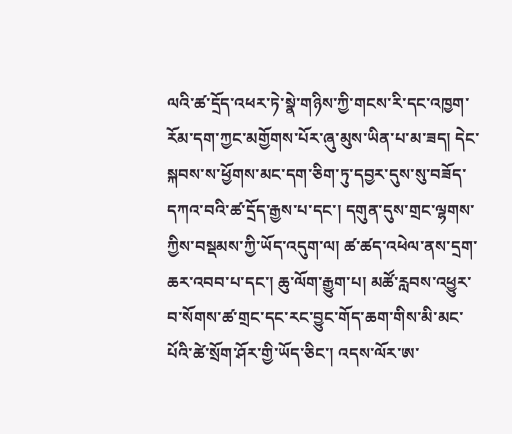ལའི་ཚ་དྲོད་འཕར་ཏེ་སྣེ་གཉིས་ཀྱི་གངས་རི་དང་འཁྱག་རོམ་དག་ཀྱང་མགྱོགས་པོར་ཞུ་མུས་ཡིན་པ་མ་ཟད། དེང་སྐབས་ས་ཕྱོགས་མང་དག་ཅིག་ཏུ་དབྱར་དུས་སུ་བཟོད་དཀའ་བའི་ཚ་དྲོད་རྒྱས་པ་དང་། དགུན་དུས་གྲང་ལྷགས་ཀྱིས་བསྡམས་ཀྱི་ཡོད་འདུག་ལ། ཚ་ཚད་འཕེལ་ནས་དྲག་ཆར་འབབ་པ་དང་། ཆུ་ལོག་རྒྱུག་པ། མཚོ་རླབས་འཕྱུར་བ་སོགས་ཚ་གྲང་དང་རང་བྱུང་གོད་ཆག་གིས་མི་མང་པོའི་ཚེ་སྲོག་ཤོར་གྱི་ཡོད་ཅིང་། འདས་ལོར་ཨ་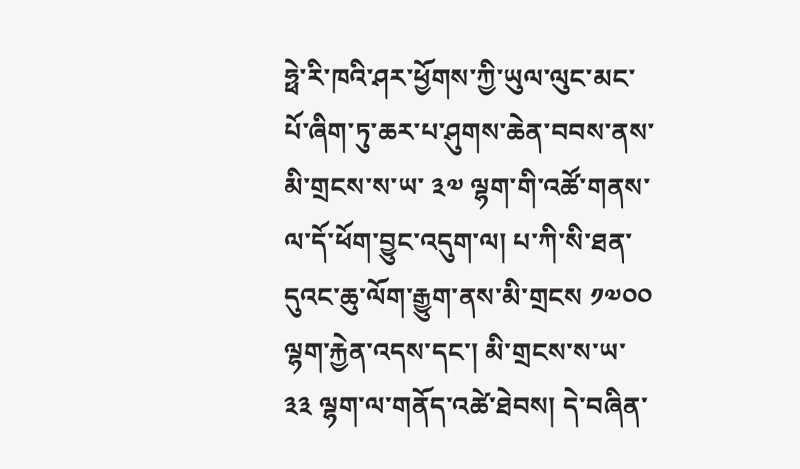ཧྥེ་རི་ཁའི་ཤར་ཕྱོགས་ཀྱི་ཡུལ་ལུང་མང་པོ་ཞིག་ཏུ་ཆར་པ་ཤུགས་ཆེན་བབས་ནས་མི་གྲངས་ས་ཡ་ ༣༧ ལྷག་གི་འཚོ་གནས་ལ་དོ་ཕོག་བྱུང་འདུག་ལ། པ་ཀི་སི་ཐན་དུའང་ཆུ་ལོག་རྒྱུག་ནས་མི་གྲངས ༡༧༠༠ ལྷག་རྐྱེན་འདས་དང་། མི་གྲངས་ས་ཡ་ ༣༣ ལྷག་ལ་གནོད་འཚེ་ཐེབས། དེ་བཞིན་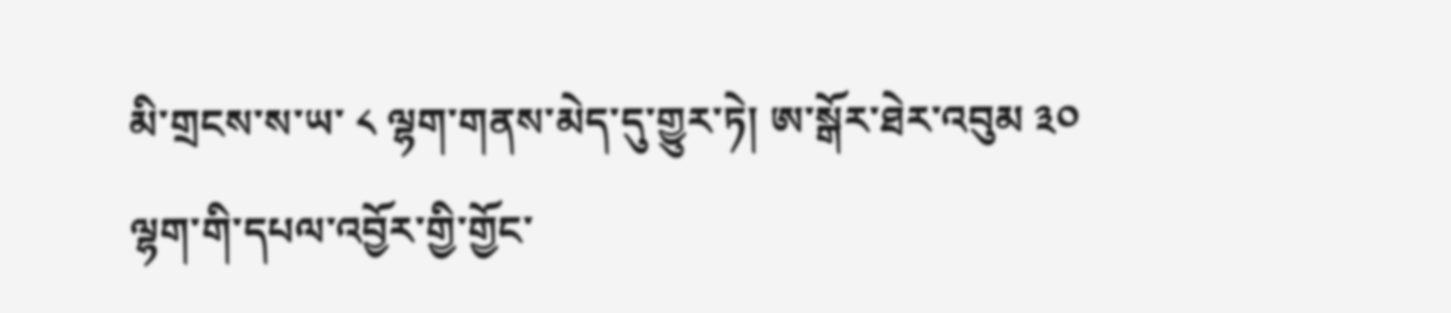མི་གྲངས་ས་ཡ་ ༨ ལྷག་གནས་མེད་དུ་གྱུར་ཏེ། ཨ་སྒོར་ཐེར་འབུམ ༣༠ ལྷག་གི་དཔལ་འབྱོར་གྱི་གྱོང་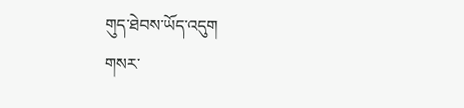གུད་ཐེབས་ཡོད་འདུག
གསར་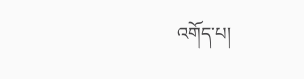འགོད་པ།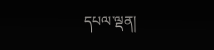དཔལ་ལྡན།